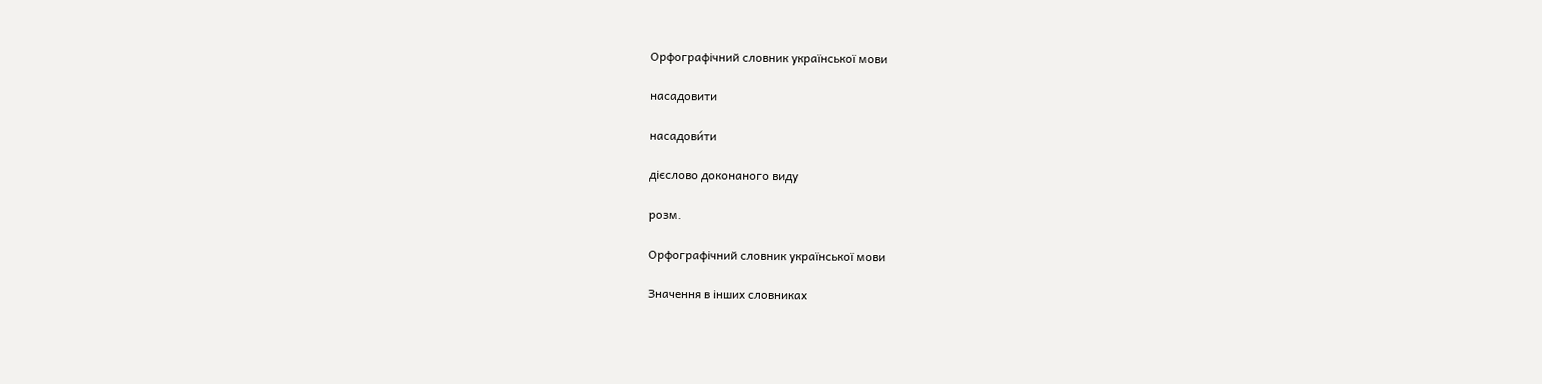Орфографічний словник української мови

насадовити

насадови́ти

дієслово доконаного виду

розм.

Орфографічний словник української мови

Значення в інших словниках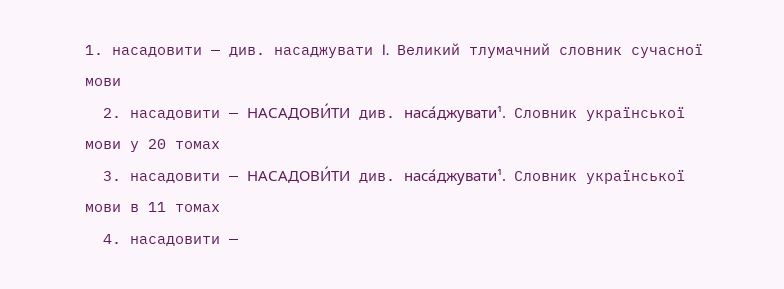1. насадовити — див. насаджувати I.  Великий тлумачний словник сучасної мови
  2. насадовити — НАСАДОВИ́ТИ див. наса́джувати¹.  Словник української мови у 20 томах
  3. насадовити — НАСАДОВИ́ТИ див. наса́джувати¹.  Словник української мови в 11 томах
  4. насадовити —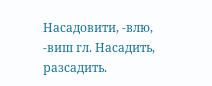Насадовити, -влю, -виш гл. Насадить, разсадить.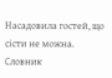Насадовила гостей, що сісти не можна.  Словник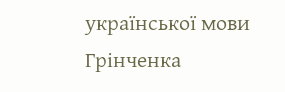української мови Грінченка